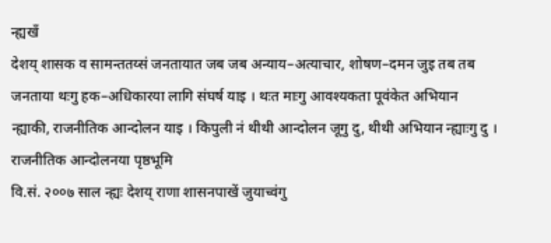न्ह्यखँ
देशय् शासक व सामन्ततय्सं जनतायात जब जब अन्याय–अत्याचार, शोषण–दमन जुइ तब तब जनताया थःगु हक–अधिकारया लागि संघर्ष याइ । थःत माःगु आवश्यकता पूवंकेत अभियान न्ह्याकी, राजनीतिक आन्दोलन याइ । किपुली नं थीथी आन्दोलन जूगु दु, थीथी अभियान न्ह्याःगु दु ।
राजनीतिक आन्दोलनया पृष्ठभूमि
वि.सं. २००७ साल न्ह्यः देशय् राणा शासनपाखें जुयाच्वंगु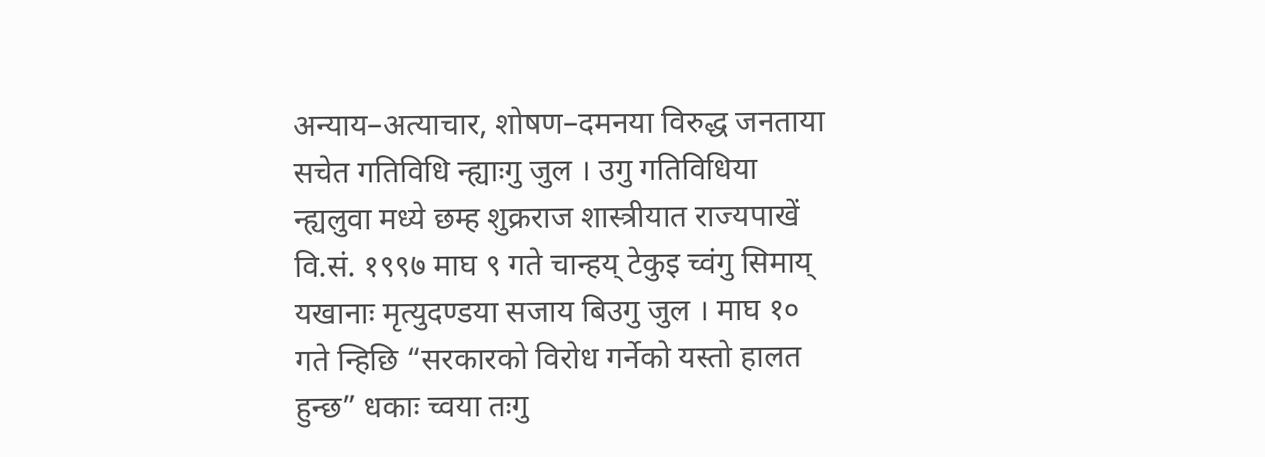अन्याय–अत्याचार, शोषण–दमनया विरुद्ध जनताया सचेत गतिविधि न्ह्याःगु जुल । उगु गतिविधिया न्ह्यलुवा मध्ये छम्ह शुक्रराज शास्त्रीयात राज्यपाखें वि.सं. १९९७ माघ ९ गते चान्हय् टेकुइ च्वंगु सिमाय् यखानाः मृत्युदण्डया सजाय बिउगु जुल । माघ १० गते न्हिछि “सरकारको विरोध गर्नेको यस्तो हालत हुन्छ” धकाः च्वया तःगु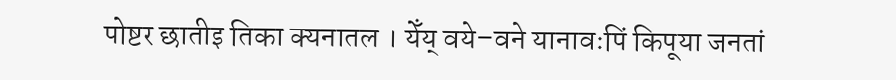पोष्टर छातीइ तिका क्यनातल । येँय् वये–वने यानावःपिं किपूया जनतां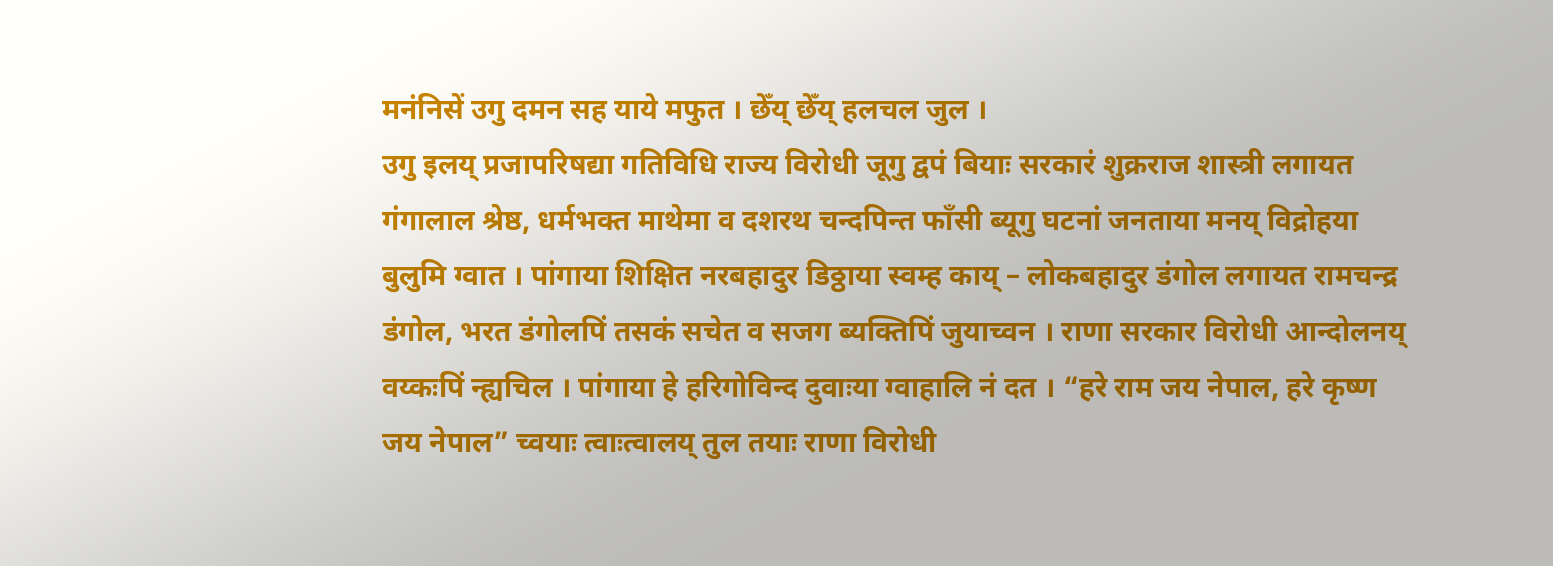मनंनिसें उगु दमन सह याये मफुत । छेँय् छेँय् हलचल जुल ।
उगु इलय् प्रजापरिषद्या गतिविधि राज्य विरोधी जूगु द्वपं बियाः सरकारं शुक्रराज शास्त्री लगायत गंगालाल श्रेष्ठ, धर्मभक्त माथेमा व दशरथ चन्दपिन्त फाँसी ब्यूगु घटनां जनताया मनय् विद्रोहया बुलुमि ग्वात । पांगाया शिक्षित नरबहादुर डिठ्ठाया स्वम्ह काय् – लोकबहादुर डंगोल लगायत रामचन्द्र डंगोल, भरत डंगोलपिं तसकं सचेत व सजग ब्यक्तिपिं जुयाच्वन । राणा सरकार विरोधी आन्दोलनय् वय्कःपिं न्ह्यचिल । पांगाया हे हरिगोविन्द दुवाःया ग्वाहालि नं दत । “हरे राम जय नेपाल, हरे कृष्ण जय नेपाल” च्वयाः त्वाःत्वालय् तुल तयाः राणा विरोधी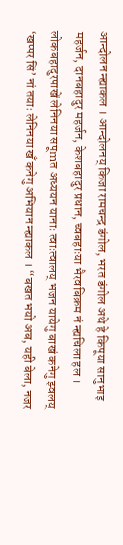आन्दोलन न्ह्याकल । आन्दोलनय् किजा रामचन्द्र डंगोल, भरत डंगोल अथे हे किपूया सानुभाइ महर्जन, दानबहादुर महर्जन, केशबहादुर प्रधान, च्वबहाःया भैरवबिक्रम नं न्ह्यचिला हल । लोकबहादुरपाखें लेनिनया सपूmत अध्ययन यानाः त्वाःत्वालय् भजन यायेगु बाखं कनेगु झ्वलय् ‘खप्पर सिं’ नां तयाः लेनिनया खँ कनेगु अभियान न्ह्याकल । “बखत भयो अब, यही बेला, नजर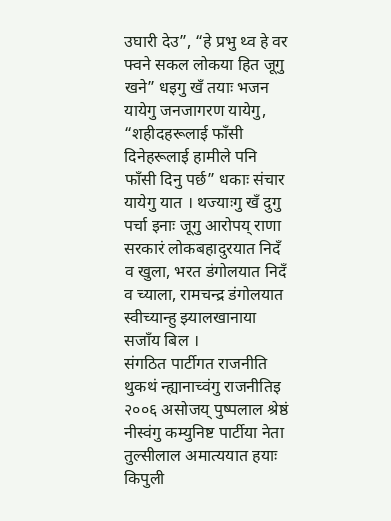उघारी देउ”, “हे प्रभु थ्व हे वर फ्वने सकल लोकया हित जूगु खने” धइगु खँ तयाः भजन यायेगु जनजागरण यायेगु, “शहीदहरूलाई फाँसी दिनेहरूलाई हामीले पनि फाँसी दिनु पर्छ” धकाः संचार यायेगु यात । थज्याःगु खँ दुगु पर्चा इनाः जूगु आरोपय् राणा सरकारं लोकबहादुरयात निदँ व खुला, भरत डंगोलयात निदँ व च्याला, रामचन्द्र डंगोलयात स्वीच्यान्हु झ्यालखानाया सजाँय बिल ।
संगठित पार्टीगत राजनीति
थुकथं न्ह्यानाच्वंगु राजनीतिइ २००६ असोजय् पुष्पलाल श्रेष्ठं नीस्वंगु कम्युनिष्ट पार्टीया नेता तुल्सीलाल अमात्ययात हयाः किपुली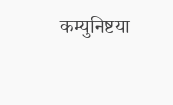कम्युनिष्टया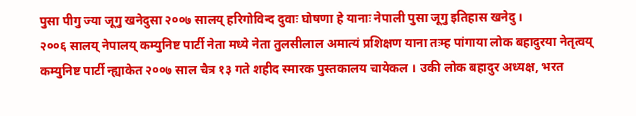पुसा पीगु ज्या जूगु खनेदुसा २००७ सालय् हरिगोविन्द दुवाः घोषणा हे यानाः नेपाली पुसा जूगु इतिहास खनेदु ।
२००६ सालय् नेपालय् कम्युनिष्ट पार्टी नेता मध्ये नेता तुलसीलाल अमात्यं प्रशिक्षण याना तःम्ह पांगाया लोक बहादुरया नेतृत्वय् कम्युनिष्ट पार्टी न्ह्याकेत २००७ साल चैत्र १३ गते शहीद स्मारक पुस्तकालय चायेकल । उकी लोक बहादुर अध्यक्ष, भरत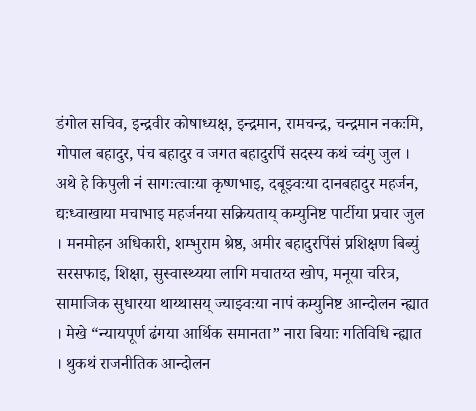डंगोल सचिव, इन्द्रवीर कोषाध्यक्ष, इन्द्रमान, रामचन्द्र, चन्द्रमान नकःमि, गोपाल बहादुर, पंच बहादुर व जगत बहादुरपिं सदस्य कथं च्वंगु जुल । अथे हे किपुली नं सागःत्वाःया कृष्णभाइ, दबूझ्वःया दानबहादुर महर्जन, द्यःध्वाखाया मचाभाइ महर्जनया सक्रियताय् कम्युनिष्ट पार्टीया प्रचार जुल । मनमोहन अधिकारी, शम्भुराम श्रेष्ठ, अमीर बहादुरपिंसं प्रशिक्षण बिब्युं सरसफाइ, शिक्षा, सुस्वास्थ्यया लागि मचातय्त खोप, मनूया चरित्र, सामाजिक सुधारया थाय्थासय् ज्याझ्वःया नापं कम्युनिष्ट आन्दोलन न्ह्यात । मेखे “न्यायपूर्ण ढंगया आर्थिक समानता” नारा बियाः गतिविधि न्ह्यात । थुकथं राजनीतिक आन्दोलन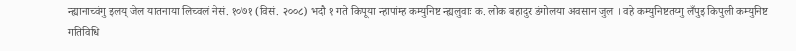न्ह्यानाच्वंगु इलय् जेल यातनाया लिच्वलं नेसं. १०७१ (विसं. २००८) भदौ १ गते किपूया न्हापांम्ह कम्युनिष्ट न्ह्यलुवाः क. लोक बहादुर डंगोलया अवसान जुल । वहे कम्युनिष्टतय्गु लँपुइ किपुली कम्युनिष्ट गतिविधि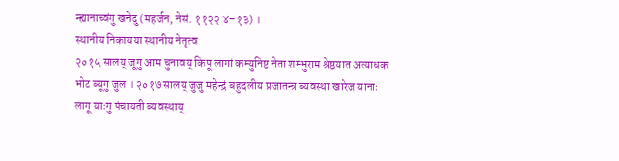न्ह्यानाच्वंगु खनेदु (महर्जन, नेसं. ११२२ ४–१३) ।
स्थानीय निकायया स्थानीय नेतृत्व
२०१५ सालय् जूगु आम चुनावय् किपू लागां कम्युनिष्ट नेता शम्भुराम श्रेष्ठयात अत्याधक भोट ब्यूगु जुल । २०१७ सालय् जुजु महेन्द्रं बहुदलीय प्रजातन्त्र ब्यवस्था खारेज यानाः लागू याःगु पंचायती ब्यवस्थाय्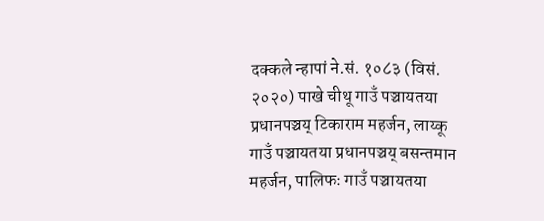दक्कले न्हापां ने.सं. १०८३ (विसं. २०२०) पाखे चीथू गाउँ पञ्चायतया प्रधानपञ्चय् टिकाराम महर्जन, लाय्कू गाउँ पञ्चायतया प्रधानपञ्चय् बसन्तमान महर्जन, पालिफः गाउँ पञ्चायतया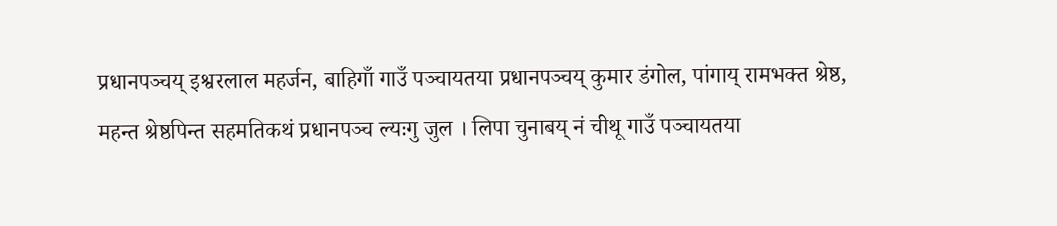प्रधानपञ्चय् इश्वरलाल महर्जन, बाहिगाँ गाउँ पञ्चायतया प्रधानपञ्चय् कुमार डंगोल, पांगाय् रामभक्त श्रेष्ठ, महन्त श्रेष्ठपिन्त सहमतिकथं प्रधानपञ्च ल्यःगु जुल । लिपा चुनाबय् नं चीथू गाउँ पञ्चायतया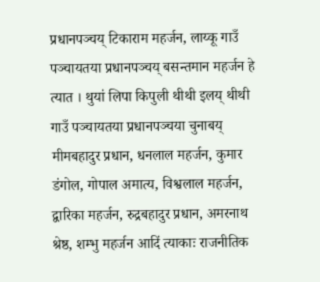प्रधानपञ्चय् टिकाराम महर्जन, लाय्कू गाउँ पञ्चायतया प्रधानपञ्चय् बसन्तमान महर्जन हे त्यात । थुयां लिपा किपुली थीथी इलय् थीथी गाउँ पञ्चायतया प्रधानपञ्चया चुनाबय् मीमबहादुर प्रधान, धनलाल महर्जन, कुमार डंगोल, गोपाल अमात्य, विश्वलाल महर्जन, द्वारिका महर्जन, रुद्रबहादुर प्रधान, अमरनाथ श्रेष्ठ, शम्भु महर्जन आदिं त्याकाः राजनीतिक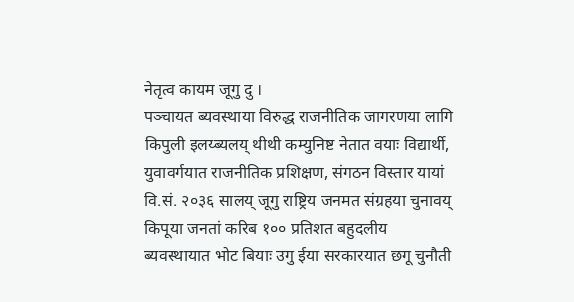नेतृत्व कायम जूगु दु ।
पञ्चायत ब्यवस्थाया विरुद्ध राजनीतिक जागरणया लागि किपुली इलय्ब्यलय् थीथी कम्युनिष्ट नेतात वयाः विद्यार्थी, युवावर्गयात राजनीतिक प्रशिक्षण, संगठन विस्तार यायां वि.सं. २०३६ सालय् जूगु राष्ट्रिय जनमत संग्रहया चुनावय् किपूया जनतां करिब १०० प्रतिशत बहुदलीय ब्यवस्थायात भोट बियाः उगु ईया सरकारयात छगू चुनौती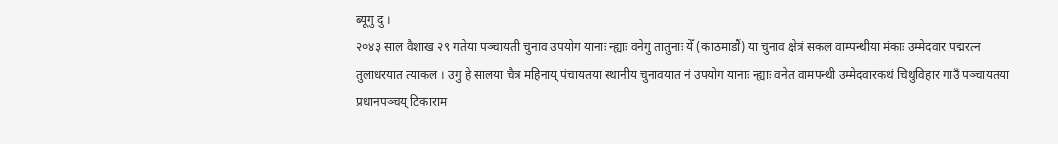ब्यूगु दु ।
२०४३ साल वैशाख २९ गतेया पञ्चायती चुनाव उपयोग यानाः न्ह्याः वनेगु तातुनाः येँ (काठमाडौं) या चुनाव क्षेत्रं सकल वाम्पन्थीया मंकाः उम्मेदवार पद्मरत्न तुलाधरयात त्याकल । उगु हे सालया चैत्र महिनाय् पंचायतया स्थानीय चुनावयात नं उपयोग यानाः न्ह्याः वनेत वामपन्थी उम्मेदवारकथं चिथुविहार गाउँ पञ्चायतया प्रधानपञ्चय् टिकाराम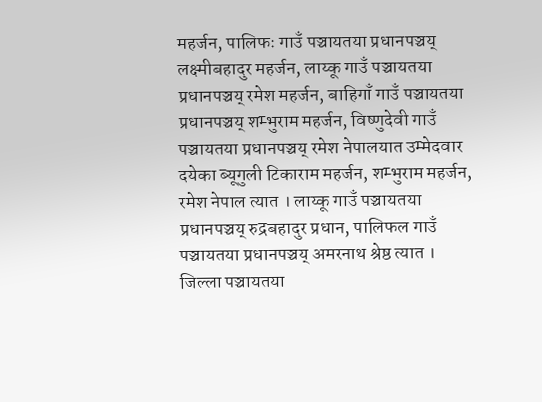महर्जन, पालिफः गाउँ पञ्चायतया प्रधानपञ्चय् लक्ष्मीबहादुर महर्जन, लाय्कू गाउँ पञ्चायतया प्रधानपञ्चय् रमेश महर्जन, बाहिगाँ गाउँ पञ्चायतया प्रधानपञ्चय् शम्भुराम महर्जन, विष्णुदेवी गाउँ पञ्चायतया प्रधानपञ्चय् रमेश नेपालयात उम्मेदवार दयेका ब्यूगुली टिकाराम महर्जन, शम्भुराम महर्जन, रमेश नेपाल त्यात । लाय्कू गाउँ पञ्चायतया प्रधानपञ्चय् रुद्रबहादुर प्रधान, पालिफल गाउँ पञ्चायतया प्रधानपञ्चय् अमरनाथ श्रेष्ठ त्यात । जिल्ला पञ्चायतया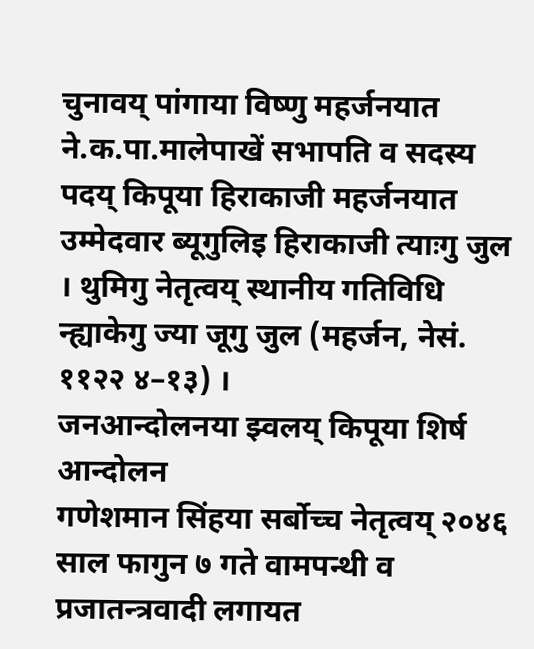चुनावय् पांगाया विष्णु महर्जनयात ने.क.पा.मालेपाखें सभापति व सदस्य पदय् किपूया हिराकाजी महर्जनयात उम्मेदवार ब्यूगुलिइ हिराकाजी त्याःगु जुल । थुमिगु नेतृत्वय् स्थानीय गतिविधि न्ह्याकेगु ज्या जूगु जुल (महर्जन, नेसं. ११२२ ४–१३) ।
जनआन्दोलनया झ्वलय् किपूया शिर्ष आन्दोलन
गणेशमान सिंहया सर्बोच्च नेतृत्वय् २०४६ साल फागुन ७ गते वामपन्थी व प्रजातन्त्रवादी लगायत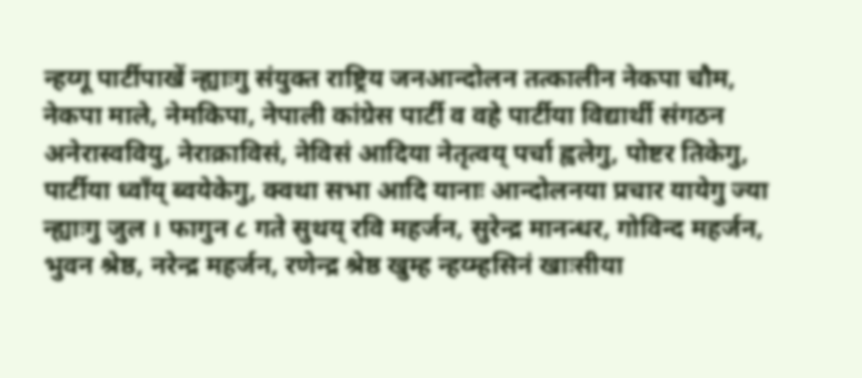न्हय्गू पार्टीपाखें न्ह्याःगु संयुक्त राष्ट्रिय जनआन्दोलन तत्कालीन नेकपा चौम, नेकपा माले, नेमकिपा, नेपाली कांग्रेस पार्टी व वहे पार्टीया विद्यार्थी संगठन अनेरास्ववियु, नेराक्राविसं, नेविसं आदिया नेतृत्वय् पर्चा ह्वलेगु, पोष्टर तिकेगु, पार्टीया ध्वाँय् ब्वयेकेगु, क्वथा सभा आदि यानाः आन्दोलनया प्रचार यायेगु ज्या न्ह्याःगु जुल । फागुन ८ गते सुथय् रवि महर्जन, सुरेन्द्र मानन्धर, गोविन्द महर्जन, भुवन श्रेष्ठ, नरेन्द्र महर्जन, रणेन्द्र श्रेष्ठ खुम्ह न्हय्म्हसिनं खाःसीया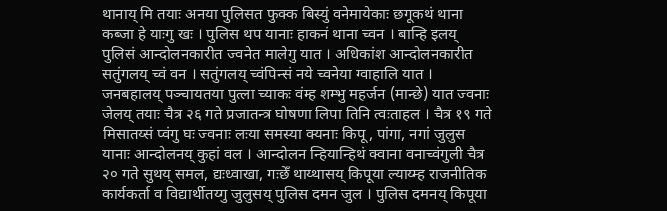थानाय् मि तयाः अनया पुलिसत फुक्क बिस्युं वनेमायेकाः छगूकथं थाना कब्जा हे याःगु खः । पुलिस थप यानाः हाकनं थाना च्वन । बान्हि इलय् पुलिसं आन्दोलनकारीत ज्वनेत मालेगु यात । अधिकांश आन्दोलनकारीत सतुंगलय् च्वं वन । सतुंगलय् च्वंपिन्सं नये च्वनेया ग्वाहालि यात । जनबहालय् पञ्चायतया पुत्ला च्याकः वंम्ह शम्भु महर्जन (मान्छे) यात ज्वनाः जेलय् तयाः चैत्र २६ गते प्रजातन्त्र घोषणा लिपा तिनि त्वःताहल । चैत्र १९ गते मिसातय्सं प्वंगु घः ज्वनाः लःया समस्या क्यनाः किपू, पांगा, नगां जुलुस यानाः आन्दोलनय् कुहां वल । आन्दोलन न्हियान्हिथं क्वाना वनाच्वंगुली चैत्र २० गते सुथय् समल, द्यःध्वाखा, गःछेँ थाय्थासय् किपूया ल्याय्म्ह राजनीतिक कार्यकर्ता व विद्यार्थीतय्गु जुलुसय् पुलिस दमन जुल । पुलिस दमनय् किपूया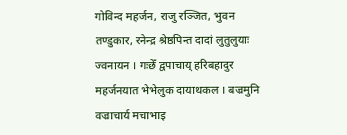गोविन्द महर्जन, राजु रञ्जित, भुवन तण्डुकार, रनेन्द्र श्रेष्ठपिन्त दादां लुतुलुयाः ज्वनायन । गःछेँ द्वपाचाय् हरिबहादुर महर्जनयात भेभेलुक दायाथकल । बज्रमुनि वज्राचार्य मचाभाइ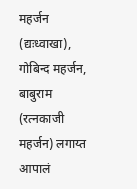महर्जन (द्यःध्वाखा), गोबिन्द महर्जन, बाबुराम (रत्नकाजी महर्जन) लगाय्त आपालं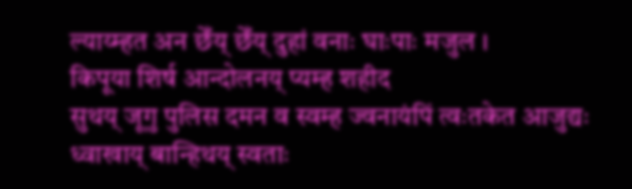ल्याय्म्हत अन छेँय् छेँय् दुहां वनाः घाःपाः मजुल ।
किपूया शिर्ष आन्दोलनय् प्यम्ह शहीद
सुथय् जूगु पुलिस दमन व स्वम्ह ज्वनायंपिं त्वःतकेत आजुद्यः ध्वाखाय् बान्हिथय् स्वताः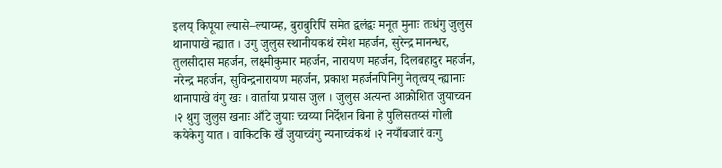इलय् किपूया ल्यासे–ल्याय्म्ह, बुराबुरिपिं समेत द्वलंद्वः मनूत मुनाः तःधंगु जुलुस थानापाखे न्ह्यात । उगु जुलुस स्थानीयकथं रमेश महर्जन, सुरेन्द्र मानन्धर, तुलसीदास महर्जन, लक्ष्मीकुमार महर्जन, नारायण महर्जन, दिलबहादुर महर्जन, नरेन्द्र महर्जन, सुविन्द्रनारायण महर्जन, प्रकाश महर्जनपिनिगु नेतृत्वय् न्ह्यानाः थानापाखे वंगु खः । वार्ताया प्रयास जुल । जुलुस अत्यन्त आक्रोशित जुयाच्वन ।२ थुगु जुलुस खनाः आँटे जुयाः च्वय्या निर्देशन बिना हे पुलिसतय्सं गोली कयेकेगु यात । वाकिटकि खँ जुयाच्वंगु न्यनाच्वंकथं ।२ नयाँबजारं वःगु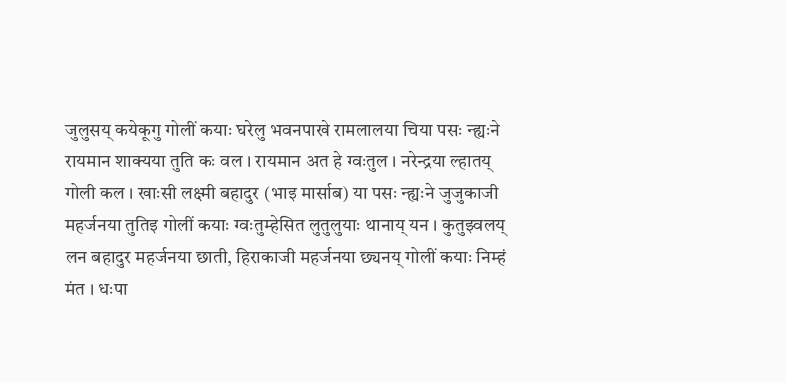जुलुसय् कयेकूगु गोलीं कयाः घरेलु भवनपाखे रामलालया चिया पसः न्ह्यःने रायमान शाक्यया तुति कः वल । रायमान अत हे ग्वःतुल । नरेन्द्रया ल्हातय् गोली कल । खाःसी लक्ष्मी बहादुर (भाइ मार्साब) या पसः न्ह्यःने जुजुकाजी महर्जनया तुतिइ गोलीं कयाः ग्वःतुम्हेसित लुतुलुयाः थानाय् यन । कुतुझ्वलय् लन बहादुर महर्जनया छाती, हिराकाजी महर्जनया छ्यनय् गोलीं कयाः निम्हं मंत । धःपा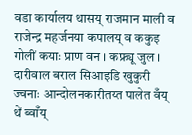वडा कार्यालय थासय् राजमान माली व राजेन्द्र महर्जनया कपालय् व ककुइ गोलीं कयाः प्राण वन । कफ्र्यू जुल । दारीवाल बराल सिआइडि खुकुरी ज्वनाः आन्दोलनकारीतय्त पालेत वँय् थें ब्वाँय्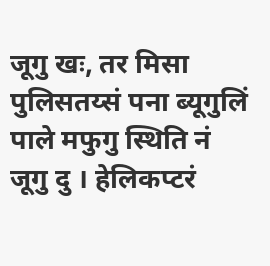जूगु खः, तर मिसा पुलिसतय्सं पना ब्यूगुलिं पाले मफुगु स्थिति नं जूगु दु । हेलिकप्टरं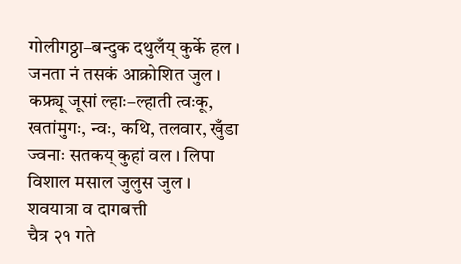गोलीगठ्ठा–बन्दुक दथुलँय् कुर्के हल । जनता नं तसकं आक्रोशित जुल । कफ्र्यू जूसां ल्हाः–ल्हाती त्वःकू, खतांमुगः, न्वः, कथि, तलवार, खुँडा ज्वनाः सतकय् कुहां वल । लिपा विशाल मसाल जुलुस जुल ।
शवयात्रा व दागबत्ती
चैत्र २१ गते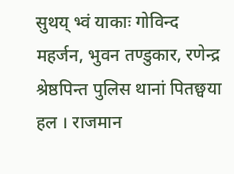सुथय् भ्वं याकाः गोविन्द महर्जन, भुवन तण्डुकार, रणेन्द्र श्रेष्ठपिन्त पुलिस थानां पितछ्वया हल । राजमान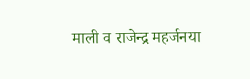माली व राजेन्द्र महर्जनया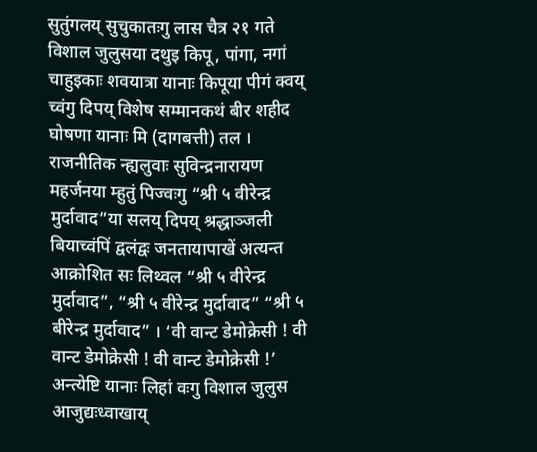सुतुंगलय् सुचुकातःगु लास चैत्र २१ गते विशाल जुलुसया दथुइ किपू, पांगा, नगां चाहुइकाः शवयात्रा यानाः किपूया पीगं क्वय् च्वंगु दिपय् विशेष सम्मानकथं बीर शहीद घोषणा यानाः मि (दागबत्ती) तल । राजनीतिक न्ह्यलुवाः सुविन्द्रनारायण महर्जनया म्हुतुं पिज्वःगु “श्री ५ वीरेन्द्र मुर्दावाद”या सलय् दिपय् श्रद्धाञ्जली बियाच्वंपिं द्वलंद्वः जनतायापाखें अत्यन्त आक्रोशित सः लिथ्वल “श्री ५ वीरेन्द्र मुर्दावाद”, “श्री ५ वीरेन्द्र मुर्दावाद” “श्री ५ बीरेन्द्र मुर्दावाद” । ‘वी वान्ट डेमोक्रेसी ! वी वान्ट डेमोक्रेसी ! वी वान्ट डेमोक्रेसी !’ अन्त्येष्टि यानाः लिहां वःगु विशाल जुलुस आजुद्यःध्वाखाय्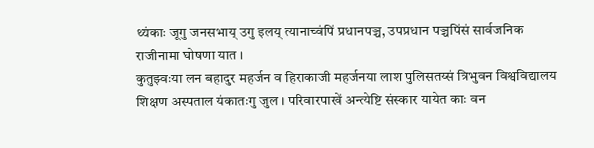थ्यंकाः जूगु जनसभाय् उगु इलय् त्यानाच्वंपिं प्रधानपञ्च, उपप्रधान पञ्चपिंसं सार्वजनिक राजीनामा घोषणा यात ।
कुतुझ्वःया लन बहादुर महर्जन व हिराकाजी महर्जनया लाश पुलिसतय्सं त्रिभुवन विश्वविद्यालय शिक्षण अस्पताल यंकातःगु जुल । परिवारपाखें अन्त्येष्टि संस्कार यायेत काः वन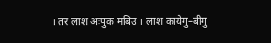। तर लाश अःपुक मबिउ । लाश कायेगु–बीगु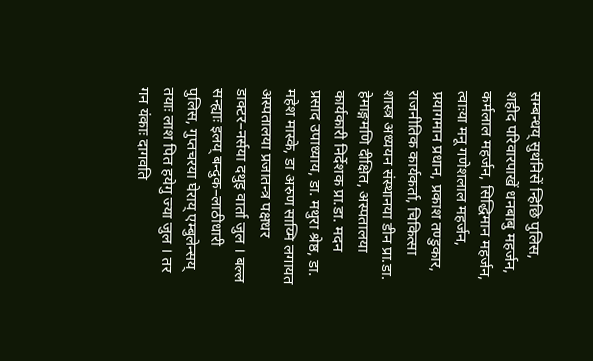सम्बन्धय् सुथंनिसें न्हिछि पुलिस, शहीद परिवारपाखें धनबाबु महर्जन, कर्मलाल महर्जन, सिद्धिमान महर्जन, त्वाःया मनू गणेशलाल महर्जन, प्रयागमान प्रधान, प्रकाश तण्डुकार, राजनीतिक कार्यकर्ता, चिकित्सा शास्त्र अध्ययन संस्थानया डीन प्रा.डा. हेमाङ्गमणि दीक्षित, अस्पतालया कार्यकारी निर्देशक प्रा.डा. मदन प्रसाद उपाध्याय, डा. मथुरा श्रेष्ठ, डा. महेश मास्के, डा अरुण साय्मि लगायत अस्पतालया प्रजातन्त्र पक्षधर डाक्टर–नर्सया दथुइ वार्ता जुल । बल्ल सन्ह्याः इलय् बन्दुक–लाठीधारी पुलिस, गुप्तचरया घेराय् एम्बुलेन्सय् तयाः लाश पित हयेगु ज्या जुल । तर गन यंकाः दागवति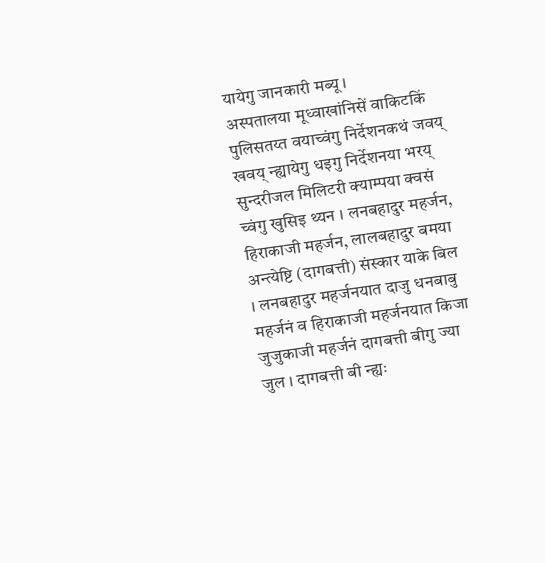यायेगु जानकारी मब्यू ।
अस्पतालया मूध्वाखांनिसें वाकिटकिं पुलिसतय्त वयाच्वंगु निर्देशनकथं जवय् खवय् न्ह्यायेगु धइगु निर्देशनया भरय् सुन्दरीजल मिलिटरी क्याम्पया क्वसं च्वंगु खुसिइ थ्यन । लनबहादुर महर्जन, हिराकाजी महर्जन, लालबहादुर बमया अन्त्येष्टि (दागबत्ती) संस्कार याके बिल । लनबहादुर महर्जनयात दाजु धनबाबु महर्जनं व हिराकाजी महर्जनयात किजा जुजुकाजी महर्जनं दागबत्ती बीगु ज्या जुल । दागबत्ती बी न्ह्यः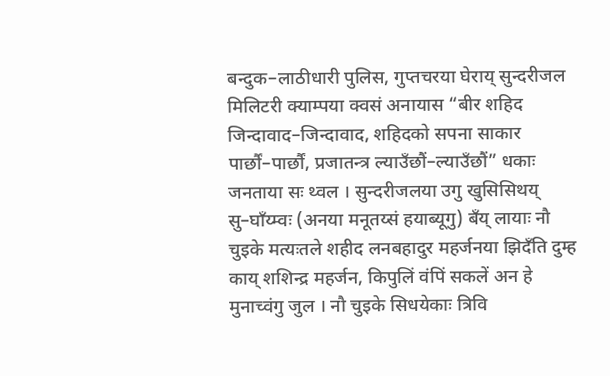बन्दुक–लाठीधारी पुलिस, गुप्तचरया घेराय् सुन्दरीजल मिलिटरी क्याम्पया क्वसं अनायास “बीर शहिद जिन्दावाद–जिन्दावाद, शहिदको सपना साकार पार्छौं–पार्छौं, प्रजातन्त्र ल्याउँछौं–ल्याउँछौं” धकाः जनताया सः थ्वल । सुन्दरीजलया उगु खुसिसिथय् सु–घाँय्म्वः (अनया मनूतय्सं हयाब्यूगु) बँय् लायाः नौ चुइके मत्यःतले शहीद लनबहादुर महर्जनया झिदँति दुम्ह काय् शशिन्द्र महर्जन, किपुलिं वंपिं सकलें अन हे मुनाच्वंगु जुल । नौ चुइके सिधयेकाः त्रिवि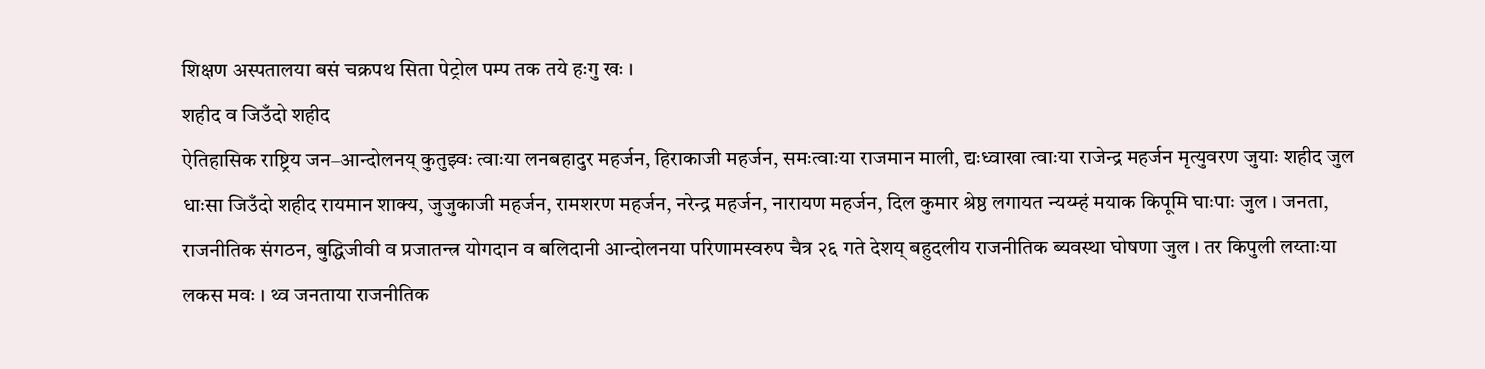शिक्षण अस्पतालया बसं चक्रपथ सिता पेट्रोल पम्प तक तये हःगु खः ।
शहीद व जिउँदो शहीद
ऐतिहासिक राष्ट्रिय जन–आन्दोलनय् कुतुझ्वः त्वाःया लनबहादुर महर्जन, हिराकाजी महर्जन, समःत्वाःया राजमान माली, द्यःध्वाखा त्वाःया राजेन्द्र महर्जन मृत्युवरण जुयाः शहीद जुल धाःसा जिउँदो शहीद रायमान शाक्य, जुजुकाजी महर्जन, रामशरण महर्जन, नरेन्द्र महर्जन, नारायण महर्जन, दिल कुमार श्रेष्ठ लगायत न्यय्म्हं मयाक किपूमि घाःपाः जुल । जनता, राजनीतिक संगठन, बुद्धिजीवी व प्रजातन्त्र योगदान व बलिदानी आन्दोलनया परिणामस्वरुप चैत्र २६ गते देशय् बहुदलीय राजनीतिक ब्यवस्था घोषणा जुल । तर किपुली लय्ताःया लकस मवः । थ्व जनताया राजनीतिक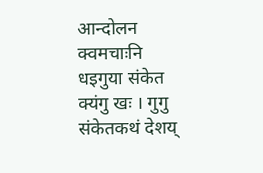आन्दोलन क्वमचाःनि धइगुया संकेत क्यंगु खः । गुगु संकेतकथं देशय्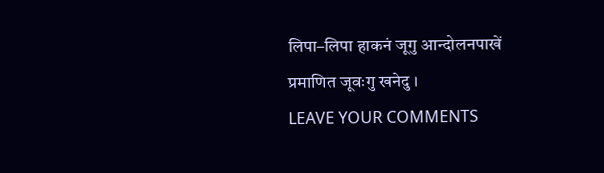लिपा–लिपा हाकनं जूगु आन्दोलनपाखें प्रमाणित जूवःगु खनेदु ।
LEAVE YOUR COMMENTS